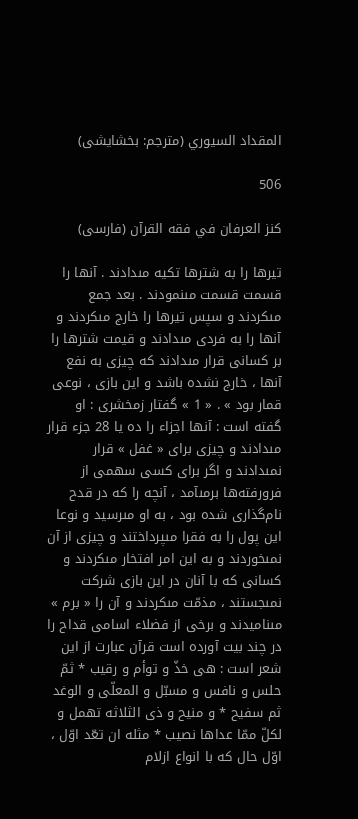المقداد السيوري (مترجم: بخشايشى)

506

كنز العرفان في فقه القرآن‌ (فارسى)

تيرها را به شترها تكيه مىدادند . آنها را قسمت قسمت مىنمودند . بعد جمع مىكردند و سپس تيرها را خارج مىكردند و آنها را به فردى مىدادند و قيمت شترها را بر كسانى قرار مىدادند كه چيزى به نفع آنها ، خارج نشده باشد و اين بازى ، نوعى قمار بود » . « 1 » گفتار زمخشرى : او گفته است : آنها اجزاء را ده يا 28 جزء قرار مىدادند و چيزى براى « غفل » قرار نمىدادند و اگر براى كسى سهمى از فرورفته‌ها برمىآمد ، آنچه را كه در قدح نام‌گذارى شده بود ، به او مىرسيد و نوعا اين پول را به فقرا مىپرداختند و چيزى از آن نمىخوردند و به اين امر افتخار مىكردند و كسانى كه با آنان در اين بازى شركت نمىجستند ، مذمّت مىكردند و آن را « برم » مىناميدند و برخى از فضلاء اسامى قداح را در چند بيت آورده است قرآن عبارت از اين شعر است : هى خذّ و توأم و رقيب * ثمّ حلس و نافس و مسبّل و المعلّى و الوغد ثم سفيح * و منيح و ذى الثلاثه تهمل و لكلّ ممّا عداها نصيب * مثله ان تعّد اوّل ، اوّل حال كه با انواع ازلام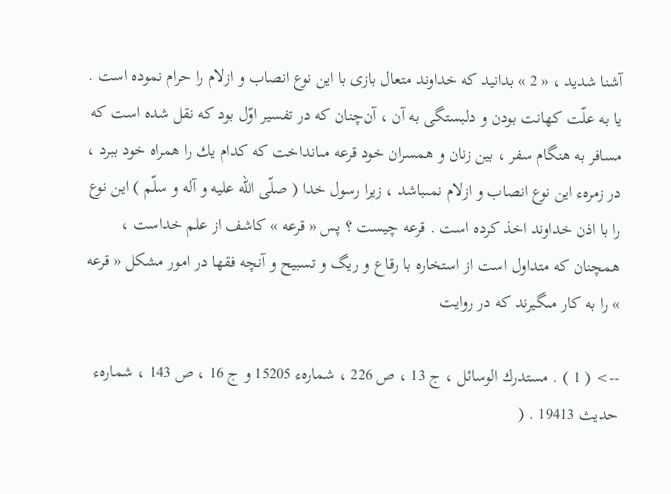آشنا شديد ، « 2 » بدانيد كه خداوند متعال بازى با اين نوع انصاب و ازلام را حرام نموده است . يا به علّت كهانت بودن و دلبستگى به آن ، آن‌چنان كه در تفسير اوّل بود كه نقل شده است كه مسافر به هنگام سفر ، بين زنان و همسران خود قرعه مىانداخت كه كدام يك را همراه خود ببرد ، در زمرهء اين نوع انصاب و ازلام نمىباشد ، زيرا رسول خدا ( صلّى اللّه عليه و آله و سلّم ) اين نوع را با اذن خداوند اخذ كرده است . قرعه چيست ؟ پس « قرعه » كاشف از علم خداست ، همچنان كه متداول است از استخاره با رقاع و ريگ و تسبيح و آنچه فقها در امور مشكل « قرعه » را به كار مىگيرند كه در روايت

--> ( 1 ) . مستدرك الوسائل ، ج 13 ، ص 226 ، شمارهء 15205 و ج 16 ، ص 143 ، شمارهء حديث 19413 . (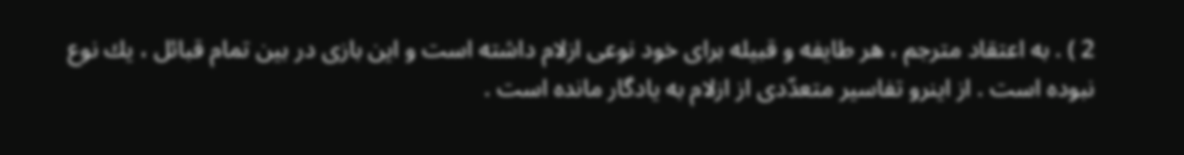2 ) . به اعتقاد مترجم ، هر طايفه و قبيله براى خود نوعى ازلام داشته است و اين بازى در بين تمام قبائل ، يك نوع نبوده است . از اينرو تفاسير متعدّدى از ازلام به يادگار مانده است .